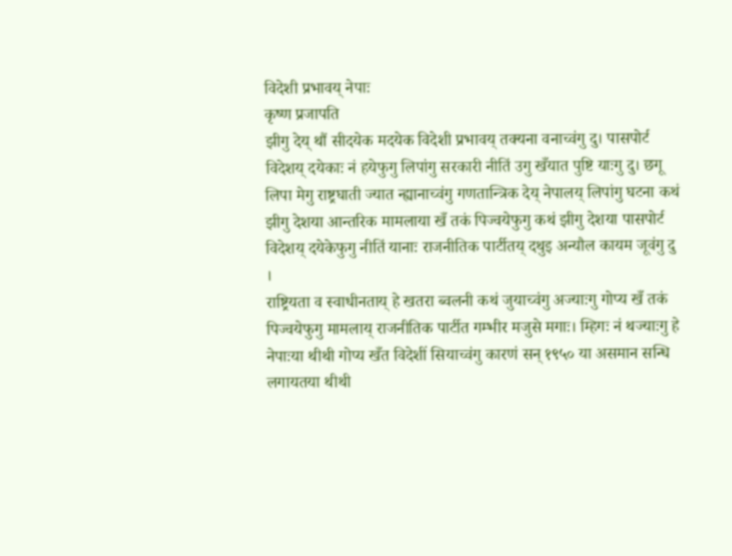विदेशी प्रभावय् नेपाः
कृष्ण प्रजापति
झीगु देय् थौं सीदयेक मदयेक विदेशी प्रभावय् तक्यना वनाच्वंगु दु। पासपोर्ट विदेशय् दयेकाः नं हयेफुगु लिपांगु सरकारी नीतिं उगु खँयात पुष्टि याःगु दु। छगू लिपा मेगु राष्ट्रघाती ज्यात न्ह्यानाच्वंगु गणतान्त्रिक देय् नेपालय् लिपांगु घटना कथं झीगु देशया आन्तरिक मामलाया खँ तकं पिज्वयेफुगु कथं झीगु देशया पासपोर्ट विदेशय् दयेकेफुगु नीतिं यानाः राजनीतिक पार्टीतय् दथुइ अन्यौल कायम जूवंगु दु ।
राष्ट्रियता व स्वाधीनताय् हे खतरा ब्वलनी कथं जुयाच्वंगु अज्याःगु गोप्य खँ तकं पिज्वयेफुगु मामलाय् राजनीतिक पार्टीत गम्भीर मजुसे मगाः। म्हिगः नं थज्याःगु हे नेपाःया थीथी गोप्य खँत विदेशीं सियाच्वंगु कारणं सन् १९५० या असमान सन्धि लगायतया थीथी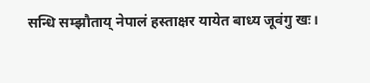सन्धि सम्झौताय् नेपालं हस्ताक्षर यायेत बाध्य जूवंगु खः।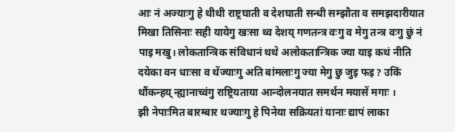आः नं अज्याःगु हे थीथी राष्ट्रघाती व देशघाती सन्धी सम्झौता व समझदारीयात मिखा तिसिनाः सही यायेगु खःसा थ्व देशय् गणतन्त्र वःगु व मेगु तन्त्र वःगु छुं नं पाइ मखु। लोकतान्त्रिक संविधानं थथे अलोकतान्त्रिक ज्या याइ कथं नीति दयेका वन धाःसा व थेंज्याःगु अति बांमलाःगु ज्या मेगु छु जुइ फइ? उकिं थौंकन्हय् न्ह्यानाच्वंगु राष्ट्रियताया आन्दोलनयात समर्थन मयासें मगाः ।
झी नेपाःमित बारम्बार थज्याःगु हे पिनेया सक्रियतां यानाः द्यापं लाका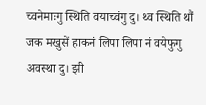च्वनेमाःगु स्थिति वयाच्वंगु दु। थ्व स्थिति थौं जक मखुसें हाकनं लिपा लिपा नं वयेफुगु अवस्था दु। झी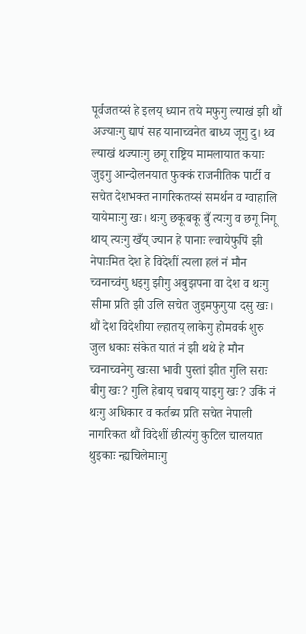पूर्वजतय्सं हे इलय् ध्यान तये मफुगु ल्याखं झी थौं अज्याःगु द्यापं सह यानाच्वनेत बाध्य जूगु दु। थ्व ल्याखं थज्याःगु छगू राष्ट्रिय मामलायात कयाः जुइगु आन्दोलनयात फुक्कं राजनीतिक पार्टी व सचेत देशभक्त नागरिकतय्सं समर्थन व ग्वाहालि यायेमाःगु खः। थःगु छकूबकू बुँ त्यःगु व छगू निगू थाय् त्यःगु खँय् ज्यान हे पानाः ल्वायेफुपिं झी नेपाःमित देश हे विदेशीं त्यला हलं नं मौन च्वनाच्वंगु धइगु झीगु अबुझपना वा देश व थःगु सीमा प्रति झी उलि सचेत जुइमफुगुया दसु खः। थौं देश विदेशीया ल्हातय् लाकेगु होमवर्क शुरु जुल धकाः संकेत यातं नं झी थथे हे मौन च्वनाच्वनेगु खःसा भावी पुस्तां झीत गुलि सराः बीगु खः? गुलि हेबाय् चबाय् याइगु खः? उकिं नं थःगु अधिकार व कर्तब्य प्रति सचेत नेपाली नागरिकत थौं विदेशीं छीत्यंगु कुटिल चालयात थुइकाः न्ह्यचिलेमाःगु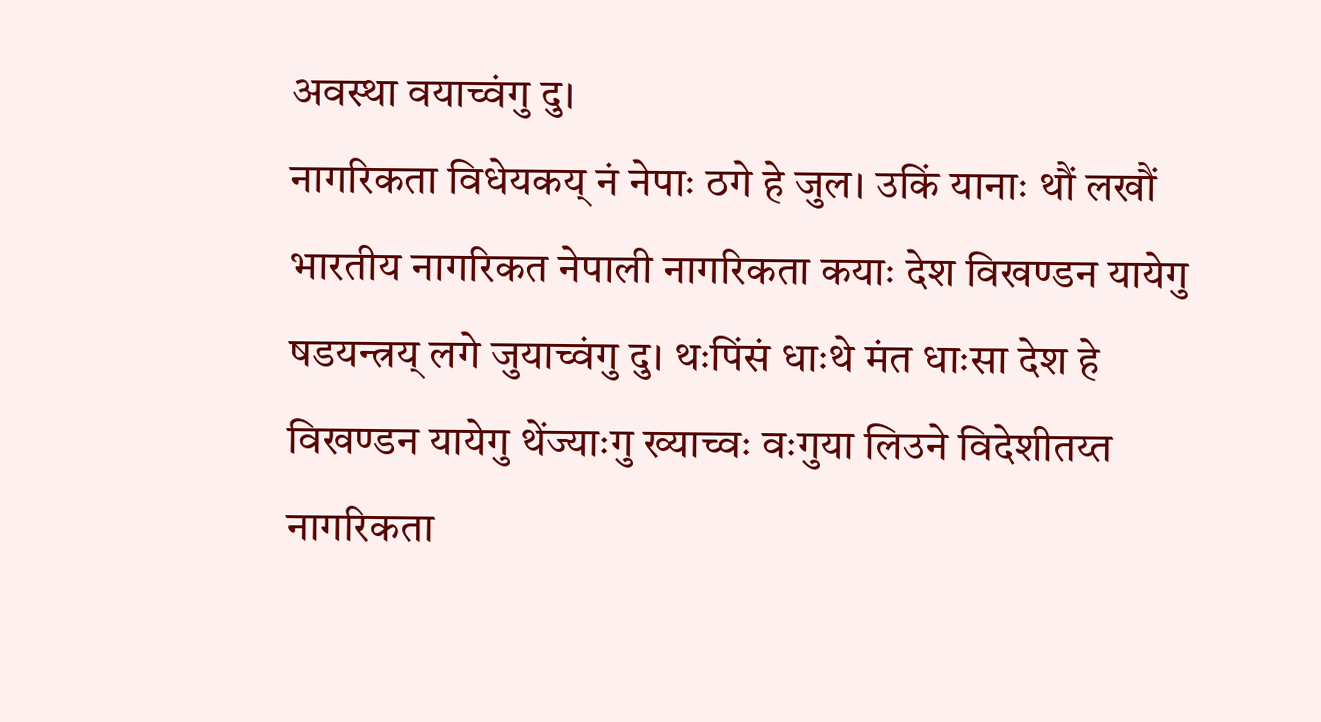अवस्था वयाच्वंगु दु।
नागरिकता विधेयकय् नं नेपाः ठगे हे जुल। उकिं यानाः थौं लखौं भारतीय नागरिकत नेपाली नागरिकता कयाः देश विखण्डन यायेगु षडयन्त्रय् लगे जुयाच्वंगु दु। थःपिंसं धाःथे मंत धाःसा देश हे विखण्डन यायेगु थेंज्याःगु ख्याच्वः वःगुया लिउने विदेशीतय्त नागरिकता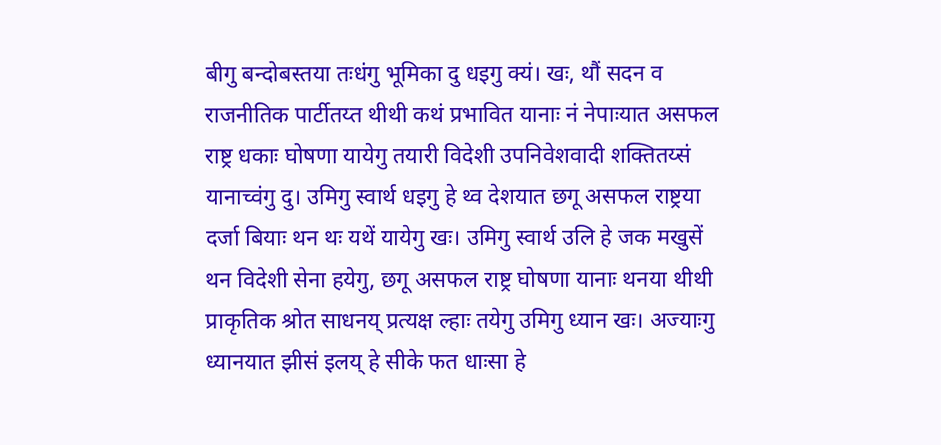बीगु बन्दोबस्तया तःधंगु भूमिका दु धइगु क्यं। खः, थौं सदन व राजनीतिक पार्टीतय्त थीथी कथं प्रभावित यानाः नं नेपाःयात असफल राष्ट्र धकाः घोषणा यायेगु तयारी विदेशी उपनिवेशवादी शक्तितय्सं यानाच्वंगु दु। उमिगु स्वार्थ धइगु हे थ्व देशयात छगू असफल राष्ट्रया दर्जा बियाः थन थः यथें यायेगु खः। उमिगु स्वार्थ उलि हे जक मखुसें थन विदेशी सेना हयेगु, छगू असफल राष्ट्र घोषणा यानाः थनया थीथी प्राकृतिक श्रोत साधनय् प्रत्यक्ष ल्हाः तयेगु उमिगु ध्यान खः। अज्याःगु ध्यानयात झीसं इलय् हे सीके फत धाःसा हे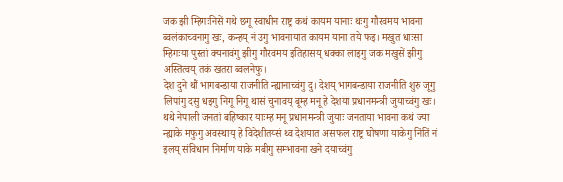जक झी म्हिगःनिसें गथे छगू स्वाधीन राष्ट्र कथं कायम यानाः थःगु गौरवमय भावना ब्वलंकाच्वनागु खः, कन्हय् नं उगु भावनायात कायम याना तये फइ। मखुत धाःसा म्हिगःया पुस्तां क्यनावंगु झीगु गौरवमय इतिहासय् धक्का लाइगु जक मखुसें झीगु अस्तित्वय् तकं खतरा ब्वलनेफु।
देश दुने थौं भागबन्डाया राजनीति न्ह्यानाच्वंगु दु। देशय् भागबन्डाया राजनीति शुरु जूगु लिपांगु दसु धइगु निगू निगू थासं चुनावय् बूम्ह मनू हे देशया प्रधानमन्त्री जुयाच्वंगु खः। थथे नेपाली जनतां बहिष्कार याःम्ह मनू प्रधानमन्त्री जुयाः जनताया भावना कथं ज्या न्ह्याके मफुगु अवस्थाय् हे विदेशीतय्सं थ्व देशयात असफल राष्ट्र घोषणा याकेगु निंतिं नं इलय् संविधान निर्माण याके मबीगु सम्भावना खने दयाच्वंगु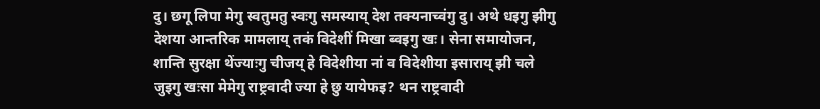दु। छगू लिपा मेगु स्वतुमतु स्वःगु समस्याय् देश तक्यनाच्वंगु दु। अथे धइगु झीगु देशया आन्तरिक मामलाय् तकं विदेशीं मिखा ब्वइगु खः। सेना समायोजन, शान्ति सुरक्षा थेंज्याःगु चीजय् हे विदेशीया नां व विदेशीया इसाराय् झी चले जुइगु खःसा मेमेगु राष्ट्रवादी ज्या हे छु यायेफइ? थन राष्ट्रवादी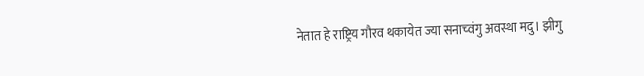नेतात हे राष्ट्रिय गौरव थकायेत ज्या सनाच्वंगु अवस्था मदु। झीगु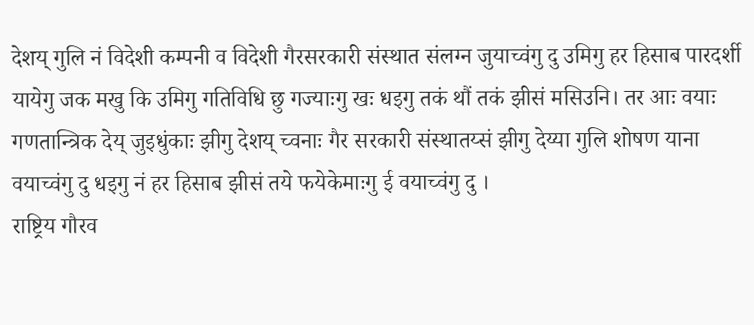देशय् गुलि नं विदेशी कम्पनी व विदेशी गैरसरकारी संस्थात संलग्न जुयाच्वंगु दु उमिगु हर हिसाब पारदर्शी यायेगु जक मखु कि उमिगु गतिविधि छु गज्याःगु खः धइगु तकं थौं तकं झीसं मसिउनि। तर आः वयाः गणतान्त्रिक देय् जुइधुंकाः झीगु देशय् च्वनाः गैर सरकारी संस्थातय्सं झीगु देय्या गुलि शोषण याना वयाच्वंगु दु धइगु नं हर हिसाब झीसं तये फयेकेमाःगु ई वयाच्वंगु दु ।
राष्ट्रिय गौरव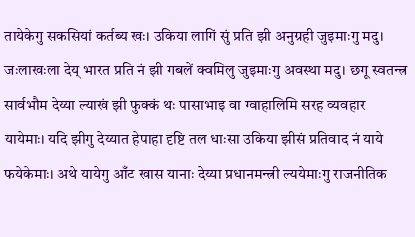तायेकेगु सकसियां कर्तब्य खः। उकिया लागिं सुं प्रति झी अनुग्रही जुइमाःगु मदु। जःलाखःला देय् भारत प्रति नं झी गबलें क्वमिलु जुइमाःगु अवस्था मदु। छगू स्वतन्त्र सार्वभौम देय्या ल्याखं झी फुक्कं थः पासाभाइ वा ग्वाहालिमि सरह व्यवहार यायेमाः। यदि झीगु देय्यात हेपाहा दृष्टि तल धाःसा उकिया झीसं प्रतिवाद नं याये फयेकेमाः। अथे यायेगु आँट खास यानाः देय्या प्रधानमन्त्री ल्ययेमाःगु राजनीतिक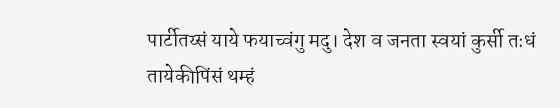पार्टीतय्सं याये फयाच्वंगु मदु। देश व जनता स्वयां कुर्सी तःधं तायेकीपिंसं थम्हं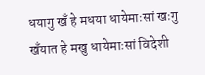धयागु खँ हे मधया धायेमाःसां खःगु खँयात हे मखु धायेमाःसां विदेशी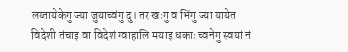लय्तायेकेगु ज्या जुयाच्वंगु दु। तर खःगु व भिंगु ज्या यायेत विदेशी तंचाइ वा विदेशं ग्वाहालि मयाइ धकाः च्वनेगु स्वयां नं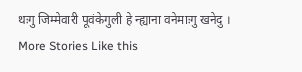थःगु जिम्मेवारी पूवंकेगुली हे न्ह्याना वनेमाःगु खनेदु ।
More Stories Like this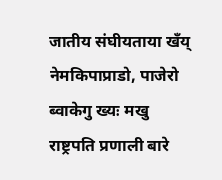जातीय संघीयताया खँय् नेमकिपाप्राडो, पाजेरो ब्वाकेगु ख्यः मखु
राष्ट्रपति प्रणाली बारे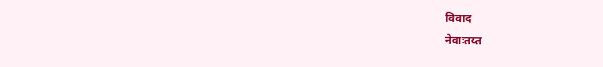विवाद
नेवाःतय्त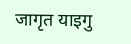जागृत याइगु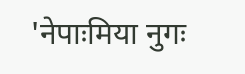'नेपाःमिया नुगः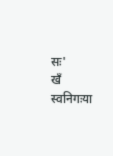सः'
खँ स्वनिगःया